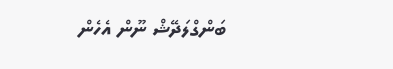ބަންގްލަދޭޝް ނޫން އެހެން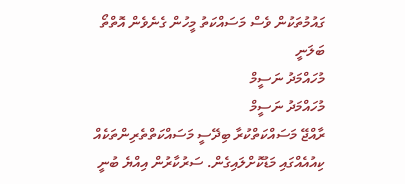ގައުމުތަކުން ވެސް މަސައްކަތު މީހުން ގެނެވެން އޮތްތޯ ބަލަނީ
މުހައްމަދު ނަސީމް
މުހައްމަދު ނަސީމް
ރާއްޖޭ މަސައްކަތްކުރާ ބިދޭސީ މަސައްކަތްތެރިންތަކެއް ކިއުއެއްގައި މަޑުކޮށްލައިގެން. ސަރުކާރުން އިއްޔެ ބުނީ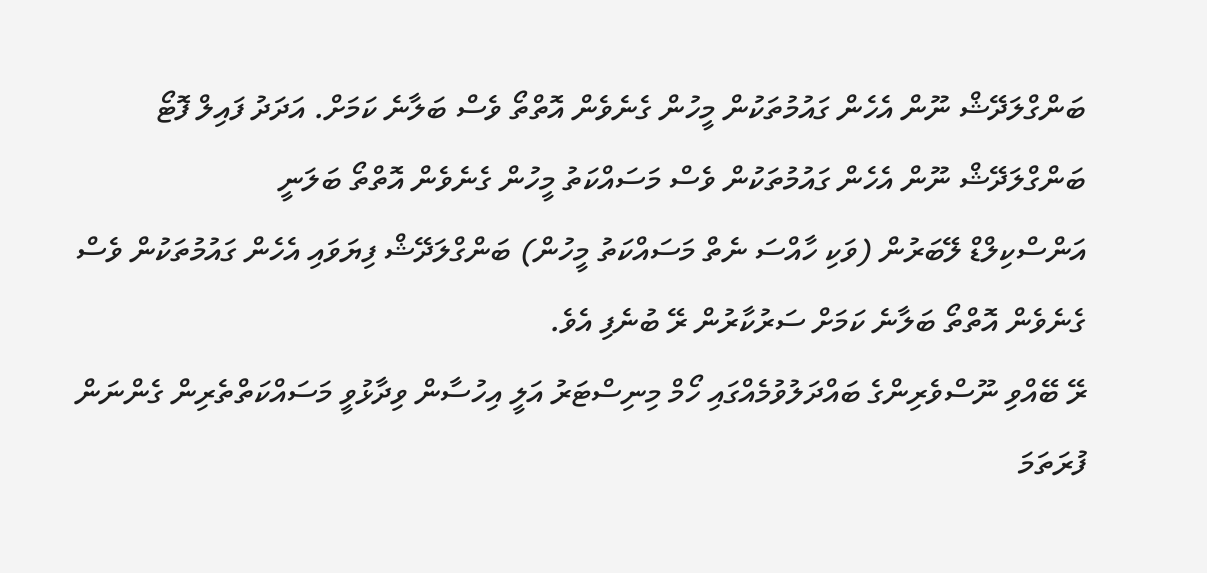ބަންގްލަދޭޝް ނޫން އެހެން ގައުމުތަކުން މީހުން ގެނެވެން އޮތްތޯ ވެސް ބަލާނެ ކަމަށް. އަދަދު ފައިލް ފޮޓޯ
ބަންގްލަދޭޝް ނޫން އެހެން ގައުމުތަކުން ވެސް މަސައްކަތު މީހުން ގެނެވެން އޮތްތޯ ބަލަނީ
އަންސްކިލްޑް ލޭބަރުން (ވަކި ހާއްސަ ނެތް މަސައްކަތު މީހުން) ބަންގްލަދޭޝް ފިޔަވައި އެހެން ގައުމުތަކުން ވެސް ގެނެވެން އޮތްތޯ ބަލާނެ ކަމަށް ސަރުކާރުން ރޭ ބުނެފި އެވެ.
ރޭ ބޭއްވި ނޫސްވެރިންގެ ބައްދަލުވުމެއްގައި ހޯމް މިނިސްޓަރު އަލީ އިހުސާން ވިދާޅުވީ މަސައްކަތްތެރިން ގެންނަން ފުރަތަމަ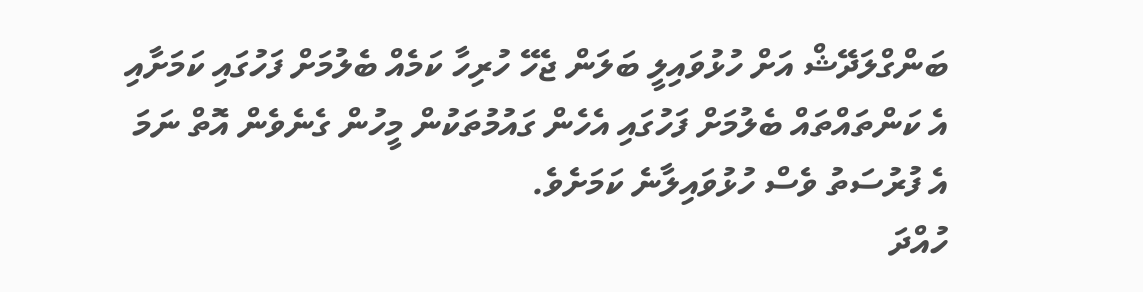ބަންގްލަދޭޝް އަށް ހުޅުވައިލީ ބަލަން ޖެހޭ ހުރިހާ ކަމެއް ބެލުމަށް ފަހުގައި ކަމަށާއި އެ ކަންތައްތައް ބެލުމަށް ފަހުގައި އެހެން ގައުމުތަކުން މީހުން ގެނެވެން އޮތް ނަމަ އެ ފުރުސަތު ވެސް ހުޅުވައިލާނެ ކަމަށެވެ.
ހުއްދަ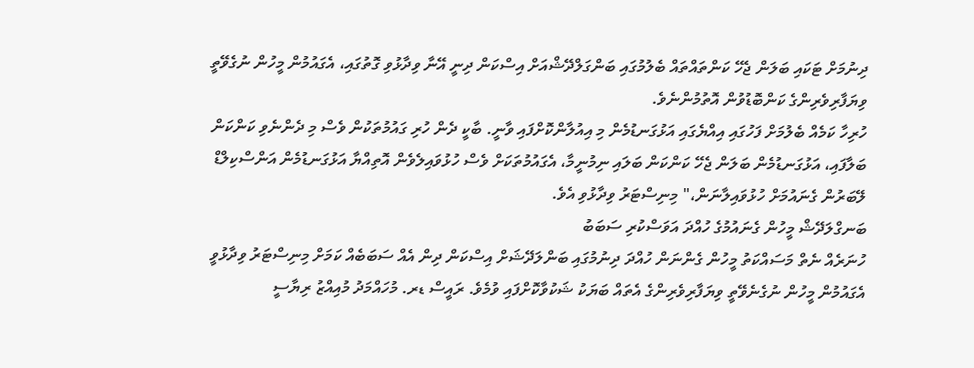ދިނުމަށް ޓަކައި ބަލަން ޖެހޭ ކަންތައްތައް ބެލުމުގައި ބަންގަލްދޭޝްއަށް އިސްކަން ދިނީ އޭނާ ވިދާޅުވި ގޮތުގައި، އެގައުމުން މީހުން ނުގެވޭތީ ވިޔަފާރިވެރިންގެ ކަންބޮޑުވުން އޮތުމުންނެވެ.
ހުރިހާ ކަމެއް ބެލުމަށް ފަހުގައި އިއްޔެގައި އަޅުގަނޑުމެން މި އިއުލާންކޮށްފައި ވާނީ. ބާކީ ދެން ހުރި ގައުމުތަކުން ވެސް މި ދެންނެވި ކަންކަން ބަލާފައި، އަޅުގަނޑުމެން ބަލަން ޖެހޭ ކަންކަން ބަލައި ނިމުނީމާ، އެގައުމުތަކަށް ވެސް ހުޅުވައިލެވެން އޮތިއްޔާ އަޅުގަނޑުމެން އަންސްކިލްޑް ލޭބަރުން ގެނައުމަށް ހުޅުވައިލާނަން،" މިނިސްޓަރު ވިދާޅުވި އެވެ.
ބަނގްލަދޭޝް މީހުން ގެނައުމުގެ ހުއްދަ އަވަސްކުރި ސަބަބު
ހުނަރެއް ނެތް މަސައްކަތު މީހުން ގެންނަން ހުއްދަ ދިނުމުގައި ބަންލަދޭޝަށް އިސްކަން ދިން އެއް ސަބަބެއް ކަމަށް މިނިސްޓަރު ވިދާޅުވީ އެގައުމުން މީހުން ނުގެނެވޭތީ ވިޔަފާރިވެރިންގެ އެތައް ބަޔަކު ޝަކުވާކޮށްފައި ވުމެވެ. ރައީސް ޑރ. މުހައްމަދު މުއިއްޒު ރިޔާސީ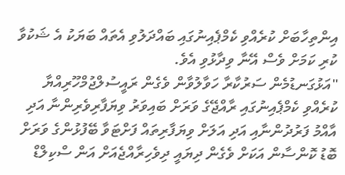އިންތިހާބަށް ކުރެއްވި ކެމްޕެއިނުގައި ބައްދަލުވި އެތައް ބަޔަކު އެ ޝަކުވާ ކުރި ކަމަށް ވެސް އޭނާ ވިދާޅުވި އެވެ.
"އަޅުގަނޑުމެން ސަރުކާރާ ހަވާލުވާން ވެގެން ރައީސުލްޖުމްހޫރިއްޔާ ކުރެއްވި ކެމްޕެއިނުގައި ރާއްޖޭގެ ވަރަށް ބައިވަރު ވިޔަފާރިވެރިންނާ އަދި އާއްމު ފަރުދުންނާއި އަދި އަލަށް ވިޔަފާރިތައް ފަށްޓަވާ ބޭފުޅުންގެ ވަރަށް ބޮޑު ކޮންސާން އަކަށް ވެގެން ދިޔައީ ދިވެހިރާއްޖެއަށް އަން ސްކިލްޑް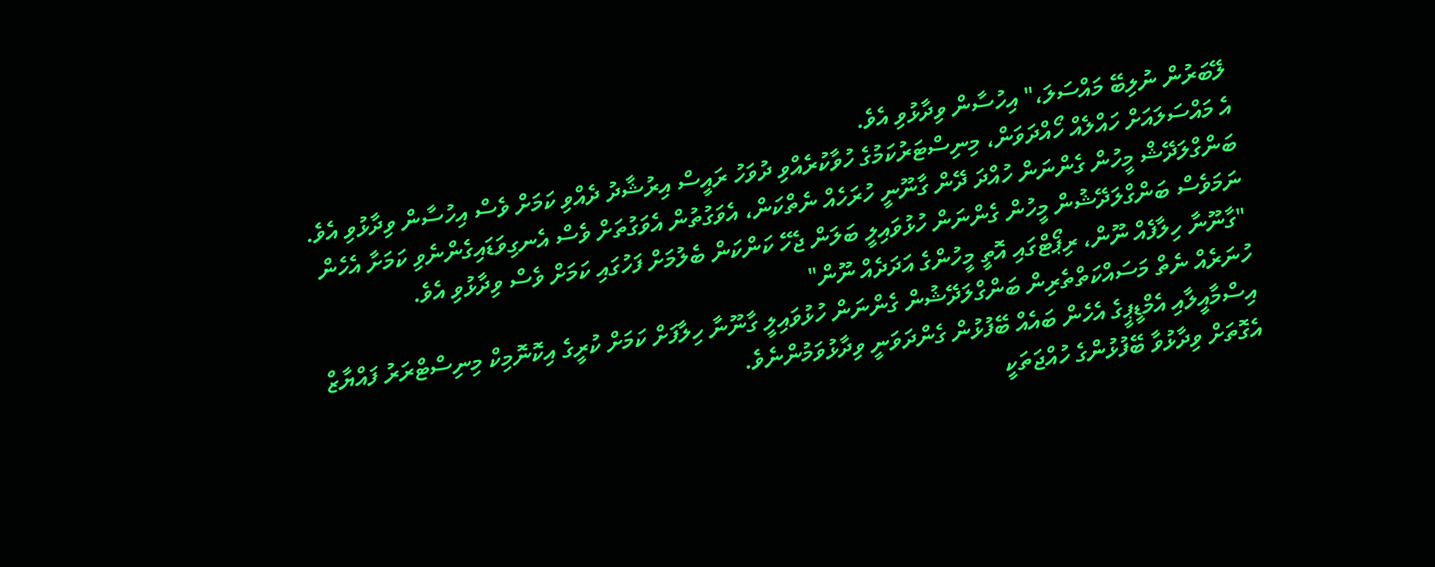ލޭބަރުން ނުލިބޭ މައްސަލަ،" އިހުސާން ވިދާޅުވި އެވެ.
އެ މައްސަލައަށް ހައްލެއް ހޯއްދަވަން، މިނިސްޓަރުކަމުގެ ހުވާކުރެއްވި ދުވަހު ރައީސް އިރުޝާދު ދެއްވި ކަމަށް ވެސް އިހުސާން ވިދާޅުވި އެވެ. ބަންގްލަދޭޝް މީހުން ގެންނަން ހުއްދަ ދޭން ގާނޫނީ ހުރަހެއް ނެތްކަން، އެވަގުތުން އެވަގުތަށް ވެސް އެނގިވަޑައިގެންނެވި ކަމަށާ އެހެން ނަމަވެސް ބަންގްލަދޭޝުން މީހުން ގެންނަން ހުޅުވައިލީ ބަލަން ޖެހޭ ކަންކަން ބެލުމަށް ފަހުގައި ކަމަށް ވެސް ވިދާޅުވި އެވެ.
"ގާނޫނާ ހިލާފެއް ނޫން، ރިޕޯޓްގައި އޮތީ މީހުންގެ އަދަދެއް ނޫން"
ހުނަރެއް ނެތް މަސައްކަތްތެރިން ބަންގްލަދޭޝުން ގެންނަން ހުޅުވައިލީ ގާނޫނާ ހިލާފަށް ކަމަށް ކުރީގެ އިކޮނޮމިކް މިނިސްޓްރަރު ފައްޔާޒް އިސްމާއީލާއި އެމްޑީޕީގެ އެހެން ބައެއް ބޭފުޅުން ގެންދަވަނީ ވިދާޅުވަމުންނެވެ.
އެގޮތަށް ވިދާޅުވާ ބޭފުޅުންގެ ހުއްޖަތަކީ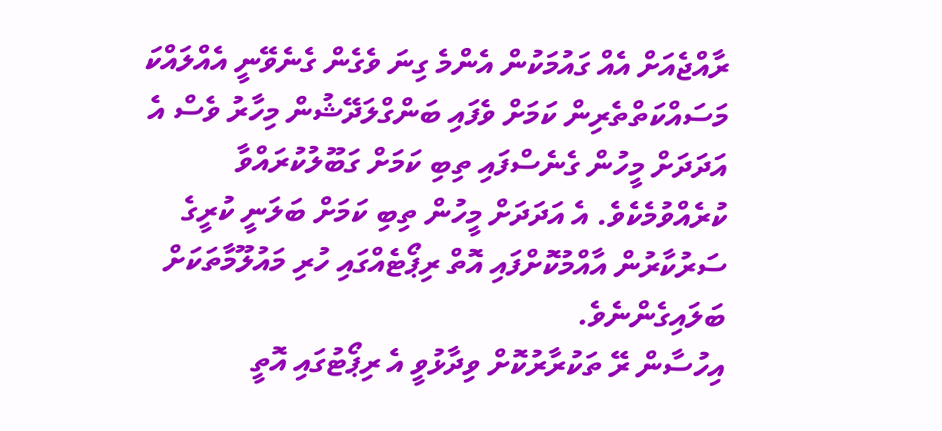ރާއްޖެއަށް އެއް ގައުމަކުން އެންމެ ގިނަ ވެގެން ގެނެވޭނީ އެއްލައްކަ މަސައްކަތްތެރިން ކަމަށް ވެފައި ބަންގްލަދޭޝުން މިހާރު ވެސް އެ އަދަދަށް މީހުން ގެނެސްފައި ތިބި ކަމަށް ގަބޫލުކުރައްވާ ކުރެއްވުމެކެވެ. އެ އަދަދަށް މީހުން ތިބި ކަމަށް ބަލަނީ ކުރީގެ ސަރުކާރުން އާއްމުކޮށްފައި އޮތް ރިޕޯޓެއްގައި ހުރި މައުލޫމާތަކަށް ބަލައިގެންނެވެ.
އިހުސާން ރޭ ތަކުރާރުކޮށް ވިދާޅުވީ އެ ރިޕޯޓުގައި އޮތީ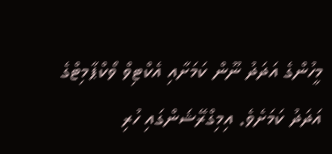މީހުންގެ އަދަދު ނޫން ކަމަށާއި އެކްޓިވް ވޯކްޕާމިޓްގެ އަދަދު ކަމަށެވެ. އިމިގްރޭޝަންގައި ހުރި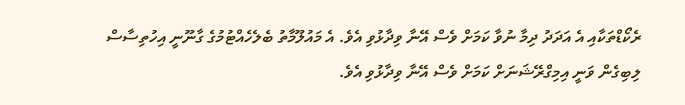ރެކޯޑްތަކާއި އެ އަދަދު ދިމާ ނުވާ ކަމަށް ވެސް އޭނާ ވިދާޅުވި އެވެ. އެ މައުލޫމާތު ބެލެހެއްޓުމުގެ ގާނޫނީ އިހުތިސާސް ލިބިގެން ވަނީ އިމިގްރޭޝަނަށް ކަމަށް ވެސް އޭނާ ވިދާޅުވި އެވެ.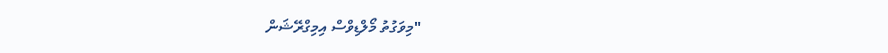"މިވަގުތު މޯލްޑިވްސް އިމިގްރޭޝަން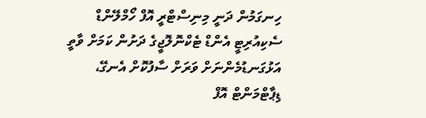ހިނގަމުން ދަނީ މިނިސްޓްރީ އޮފް ހޯމްލޭންޑް ސެކިއުރިޓީ އެންޑް ޓެކްނޮލޮޖީގެ ދަށުން ކަމަށް ވާތީ އަޅުގަނޑުމެންނަށް ވަރަށް ސާފުކޮށް އެނގޭ، ޑިޕާޓްމަންޓް އޮފް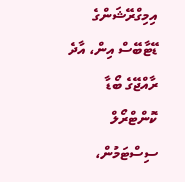އިމިގްރޭޝަންގެ ޑޭޓާބޭސް އިން، އާދެ ރާއްޖޭގެ ބޯޑާ ކޮންޓްރޯލް ސިސްޓަމުން،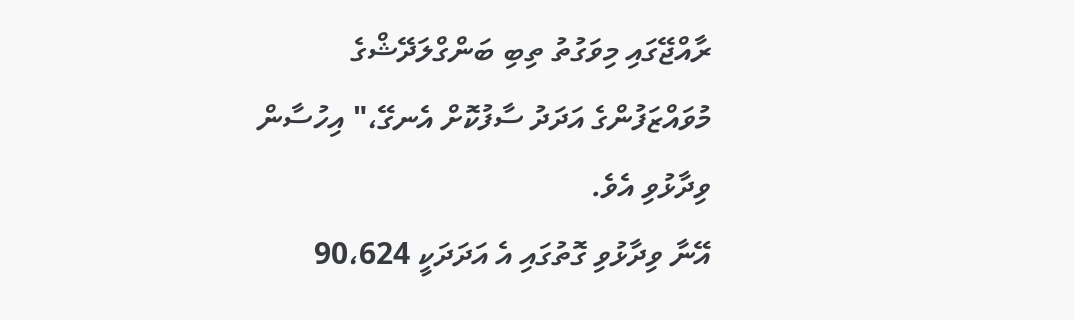ރާއްޖޭގައި މިވަގުތު ތިބި ބަންގްލަދޭޝްގެ މުވައްޒަފުންގެ އަދަދު ސާފުކޮށް އެނގޭ،" އިހުސާން ވިދާޅުވި އެވެ.
އޭނާ ވިދާޅުވި ގޮތުގައި އެ އަދަދަކީ 90،624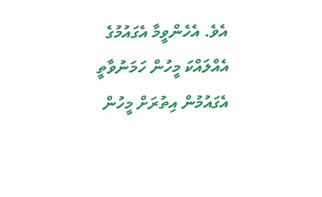އެވެ. އެހެންވީމާ އެގައުމުގެ އެއްލައްކަ މީހުން ހަމަނުވާތީ އެގައުމުން އިތުރަށް މީހުން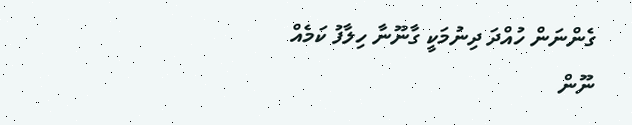ގެންނަން ހުއްދަ ދިނުމަކީ ގާނޫނާ ހިލާފު ކަމެއް ނޫން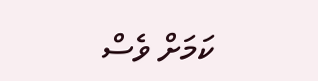ކަމަށް ވެސް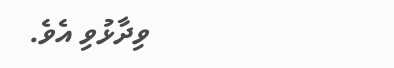ވިދާޅުވި އެވެ.